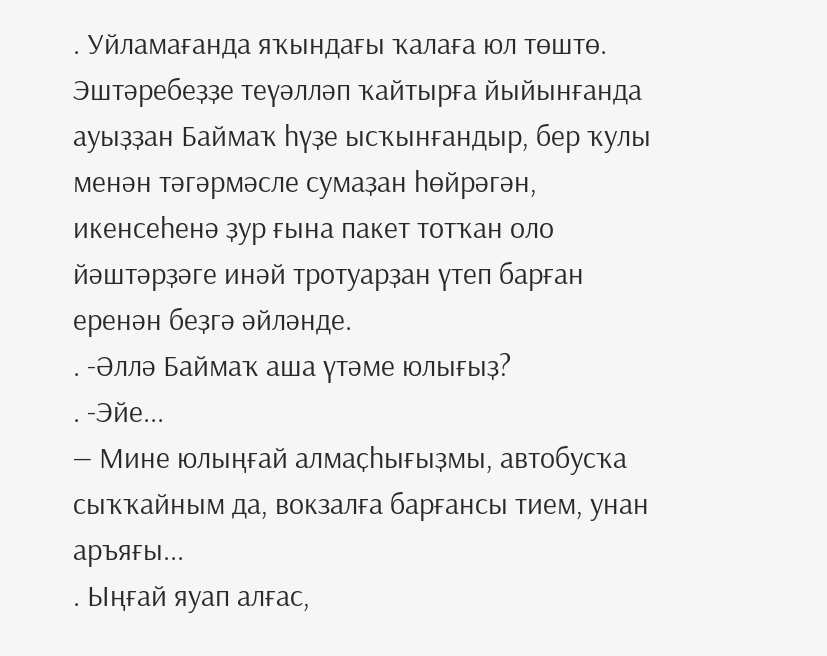. Уйламағанда яҡындағы ҡалаға юл төштө. Эштәребеҙҙе теүәлләп ҡайтырға йыйынғанда ауыҙҙан Баймаҡ һүҙе ысҡынғандыр, бер ҡулы менән тәгәрмәсле сумаҙан һөйрәгән, икенсеһенә ҙур ғына пакет тотҡан оло йәштәрҙәге инәй тротуарҙан үтеп барған еренән беҙгә әйләнде.
. -Әллә Баймаҡ аша үтәме юлығыҙ?
. -Эйе...
— Мине юлыңғай алмаҫһығыҙмы, автобусҡа сыҡҡайным да, вокзалға барғансы тием, унан аръяғы...
. Ыңғай яуап алғас,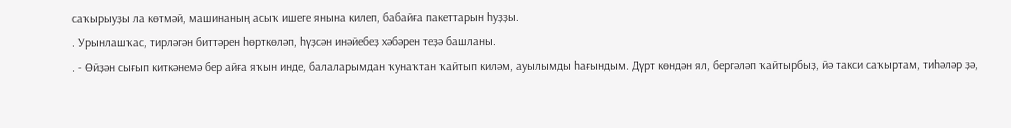саҡырыуҙы ла көтмәй, машинаның асыҡ ишеге янына килеп, бабайға пакеттарын һуҙҙы.
. Урынлашҡас, тирләгән биттәрен һөрткөләп, һүҙсән инәйебеҙ хәбәрен теҙә башланы.
. - Өйҙән сығып киткәнемә бер айға яҡын инде, балаларымдан ҡунаҡтан ҡайтып киләм, ауылымды һағындым. Дүрт көндән ял, бергәләп ҡайтырбыҙ, йә такси саҡыртам, тиһәләр ҙә,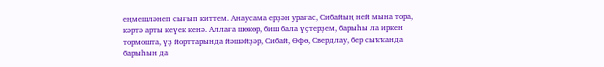еңмешләнеп сығып киттем. Анаусама ерҙән урағас, Сибайың ней мына тора, кәртә арты кеүек кенә. Аллаға шөкөр, биш бала үҫтерҙем, барыһы ла иркен тормошта, үҙ йорттарында йәшәйҙәр, Сибай, Өфө, Свердлау, бер сыҡҡанда барыһын да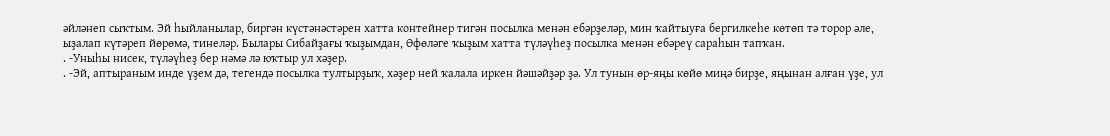әйләнеп сыҡтым. Эй һыйланылар, биргән күстәнәстәрен хатта контейнер тигән посылка менән ебәрҙеләр, мин ҡайтыуға бергилкеһе көтөп тә торор әле, ыҙалап күтәреп йөрөмә, тинеләр. Былары Сибайҙағы ҡыҙымдан, Өфөләге ҡыҙым хатта түләүһеҙ посылка менән ебәреү сараһын тапҡан.
. -Уныһы нисек, түләүһеҙ бер нәмә лә юҡтыр ул хәҙер.
. -Эй, аптыраным инде үҙем дә, тегендә посылка тултырҙыҡ, хәҙер ней ҡалала иркен йәшәйҙәр ҙә. Ул тунын өр-яңы көйө миңә бирҙе, яңынан алған үҙе, ул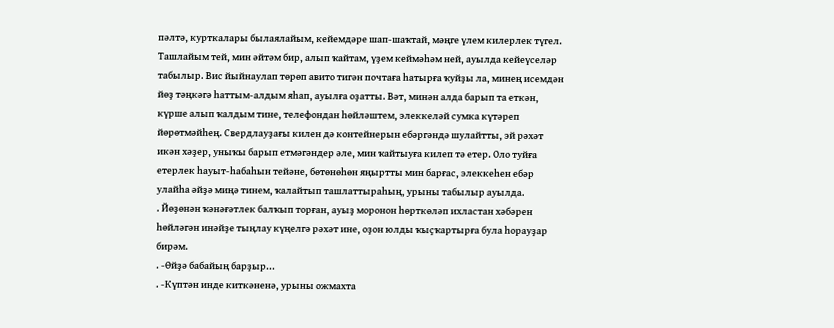пәлтә, курткалары былаялайым, кейемдәре шап-шаҡтай, мәңге үлем килерлек түгел. Ташлайым тей, мин әйтәм бир, алып ҡайтам, үҙем кеймәһәм ней, ауылда кейеүселәр табылыр. Вис йыйнаулап төрөп авито тигән почтаға һатырға ҡуйҙы ла, минең исемдән йөҙ тәңкәгә һаттым-алдым яһап, ауылға оҙатты. Вәт, минән алда барып та еткән, күрше алып ҡалдым тине, телефондан һөйләштем, элеккеләй сумка күтәреп йөрөтмәйһең. Свердлауҙағы килен дә контейнерын ебәргәндә шулайтты, эй рәхәт икән хәҙер, уныҡы барып етмәгәндер әле, мин ҡайтыуға килеп тә етер. Оло туйға етерлек һауыт-һабаһын тейәне, бөтөнөһөн яңыртты мин барғас, элеккеһен ебәр улайһа әйҙә миңә тинем, ҡалайтып ташлаттыраһың, урыны табылыр ауылда.
. Йөҙөнән ҡәнәғәтлек балҡып торған, ауыҙ моронон һөрткөләп ихластан хәбәрен һөйләгән инәйҙе тыңлау күңелгә рәхәт ине, оҙон юлды ҡыҫҡартырға була һорауҙар бирәм.
. -Өйҙә бабайың барҙыр...
. -Күптән инде киткәненә, урыны ожмахта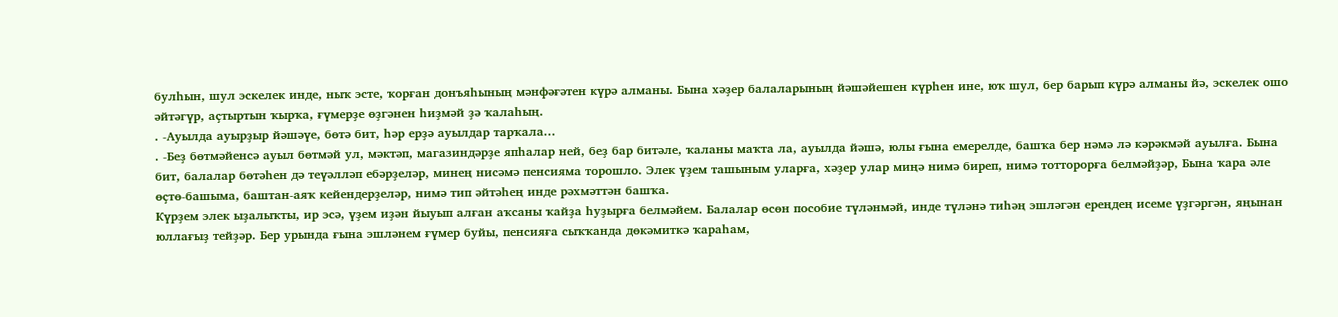булһын, шул эскелек инде, ныҡ эсте, ҡорған донъяһының мәнфәғәтен күрә алманы. Бына хәҙер балаларының йәшәйешен күрһен ине, юҡ шул, бер барып күрә алманы йә, эскелек ошо әйтәгүр, аҫтыртын ҡырҡа, ғүмерҙе өҙгәнен һиҙмәй ҙә ҡалаһың.
. -Ауылда ауырҙыр йәшәүе, бөтә бит, һәр ерҙә ауылдар тарҡала...
. -Беҙ бөтмәйенсә ауыл бөтмәй ул, мәктәп, магазиндәрҙе япһалар ней, беҙ бар битәле, ҡаланы маҡта ла, ауылда йәшә, юлы ғына емерелде, башҡа бер нәмә лә кәрәкмәй ауылға. Бына бит, балалар бөтәһен дә теүәлләп ебәрҙеләр, минең нисәмә пенсияма торошло. Элек үҙем ташыным уларға, хәҙер улар миңә нимә биреп, нимә тотторорға белмәйҙәр, Бына ҡара әле өҫтө-башыма, баштан-аяҡ кейендерҙеләр, нимә тип әйтәһең инде рәхмәттән башҡа.
Күрҙем элек ыҙалыҡты, ир эсә, үҙем иҙән йыуып алған аҡсаны ҡайҙа һуҙырға белмәйем. Балалар өсөн пособие түләнмәй, инде түләнә тиһәң эшләгән ереңдең исеме үҙгәргән, яңынан юллағыҙ тейҙәр. Бер урында ғына эшләнем ғүмер буйы, пенсияға сыҡҡанда дөкәмиткә ҡараһам,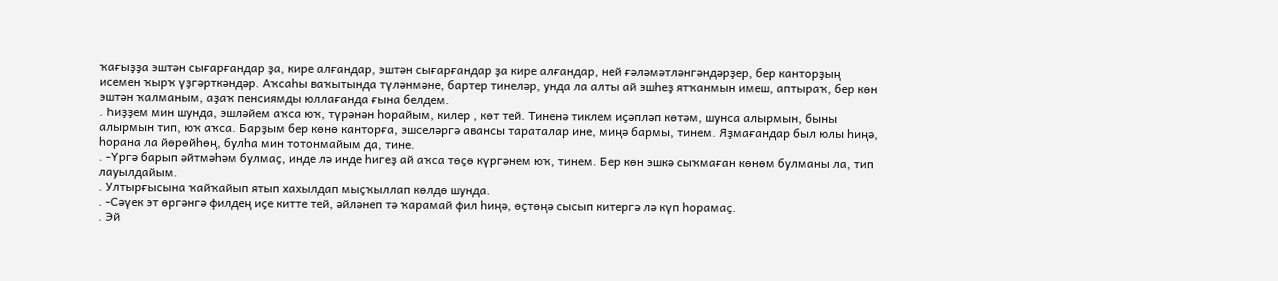ҡағыҙҙа эштән сығарғандар ҙа, кире алғандар, эштән сығарғандар ҙа кире алғандар, ней ғәләмәтләнгәндәрҙер, бер канторҙың исемен ҡырҡ үҙгәрткәндәр. Аҡсаһы ваҡытында түләнмәне, бартер тинеләр, унда ла алты ай эшһеҙ ятҡанмын имеш, аптыраҡ, бер көн эштән ҡалманым, аҙаҡ пенсиямды юллағанда ғына белдем.
. Һиҙҙем мин шунда, эшләйем аҡса юҡ, түрәнән һорайым, килер , көт тей. Тиненә тиклем иҫәпләп көтәм, шунса алырмын, быны алырмын тип, юҡ аҡса. Барҙым бер көнө канторға, эшселәргә авансы тараталар ине, миңә бармы, тинем. Яҙмағандар был юлы һиңә, һорана ла йөрөйһөң, булһа мин тотонмайым да, тине.
. -Үргә барып әйтмәһәм булмаҫ, инде лә инде һигеҙ ай аҡса төҫө күргәнем юҡ, тинем. Бер көн эшкә сыҡмаған көнөм булманы ла, тип лауылдайым.
. Ултырғысына ҡайҡайып ятып хахылдап мыҫҡыллап көлдө шунда.
. -Сәүек эт өргәнгә филдең иҫе китте тей, әйләнеп тә ҡарамай фил һиңә, өҫтөңә сысып китергә лә күп һорамаҫ.
. Эй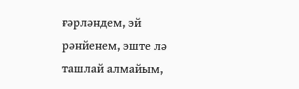ғәрләндем, эй рәнйенем, эште лә ташлай алмайым,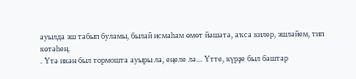ауылда эш табып буламы, былай исмаһам өмөт йәшәтә, аҡса килер, эшләйем, тип көтәһең.
. Үтә икән был тормошта ауыры ла, еңеле лә... Үтте, күрҙе был баштар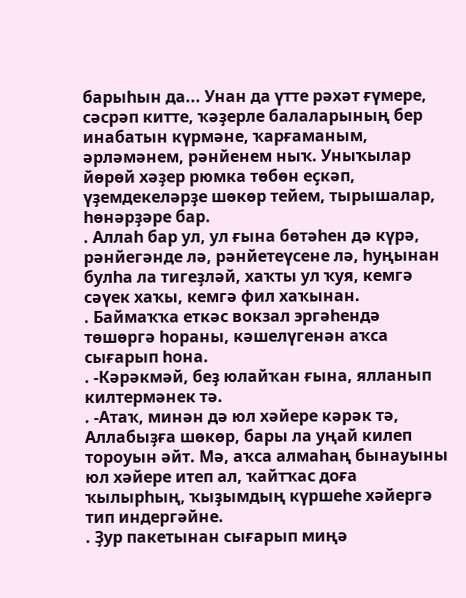барыһын да... Унан да үтте рәхәт ғүмере, сәсрәп китте, ҡәҙерле балаларының бер инабатын күрмәне, ҡарғаманым, әрләмәнем, рәнйенем ныҡ. Уныҡылар йөрөй хәҙер рюмка төбөн еҫкәп, үҙемдекеләрҙе шөкөр тейем, тырышалар, һөнәрҙәре бар.
. Аллаһ бар ул, ул ғына бөтәһен дә күрә, рәнйегәнде лә, рәнйетеүсене лә, һуңынан булһа ла тигеҙләй, хаҡты ул ҡуя, кемгә сәүек хаҡы, кемгә фил хаҡынан.
. Баймаҡҡа еткәс вокзал эргәһендә төшөргә һораны, кәшелүгенән аҡса сығарып һона.
. -Кәрәкмәй, беҙ юлайҡан ғына, ялланып килтермәнек тә.
. -Атаҡ, минән дә юл хәйере кәрәк тә, Аллабыҙға шөкөр, бары ла уңай килеп тороуын әйт. Мә, аҡса алмаһаң бынауыны юл хәйере итеп ал, ҡайтҡас доға ҡылырһың, ҡыҙымдың күршеһе хәйергә тип индергәйне.
. Ҙур пакетынан сығарып миңә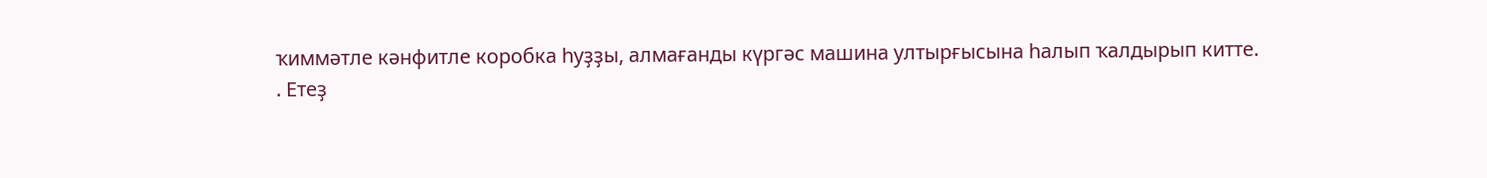ҡиммәтле кәнфитле коробка һуҙҙы, алмағанды күргәс машина ултырғысына һалып ҡалдырып китте.
. Етеҙ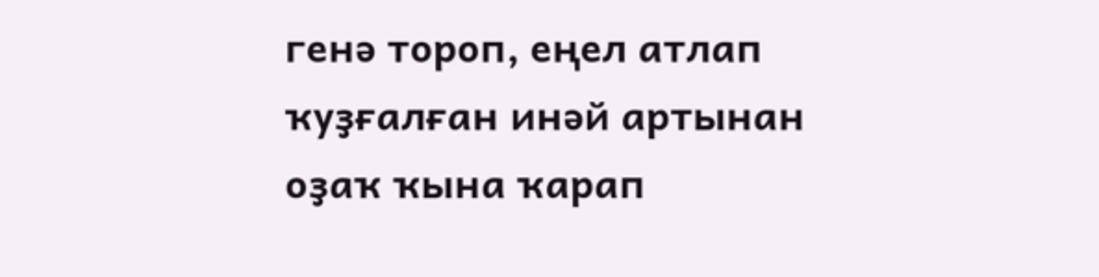генә тороп, еңел атлап ҡуҙғалған инәй артынан оҙаҡ ҡына ҡарап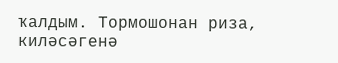ҡалдым. Тормошонан риза, киләсәгенә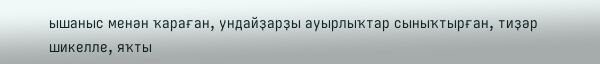ышаныс менән ҡараған, ундайҙарҙы ауырлыҡтар сыныҡтырған, тиҙәр шикелле, яҡты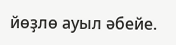йөҙлө ауыл әбейе.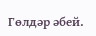Гөлдәр әбей.